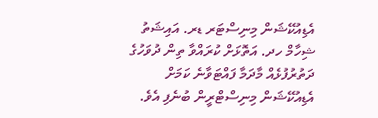އެޑިއުކޭޝަން މިނިސްޓަރ ޑރ. އައިޝަތު ޝިހާމް ހދ. އަތޮޅަށް ކުރައްވާ ތިން ދުވަހުގެ ދަތުރުފުޅެއް މާދަމާ ފައްޓަވާނެ ކަމަށް އެޑިއުކޭޝަން މިނިސްޓްރީން ބުނެފި އެވެ.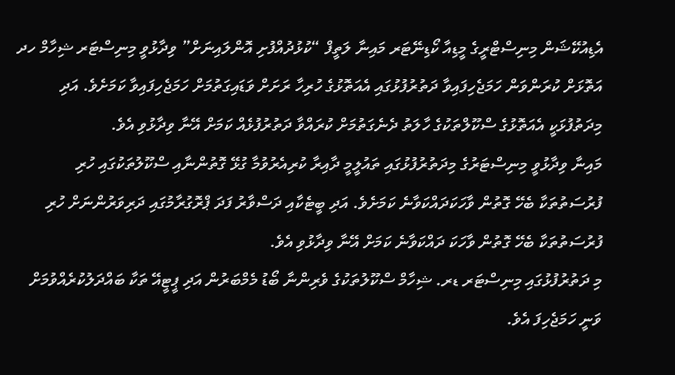އެޑިއުކޭޝަން މިނިސްޓްރީގެ މީޑިއާ ކޯޑިނޭޓަރ މައިނާ ލަތީފް “ކުޅުދުއްފުށި އޮންލައިނަށް” ވިދާޅުވީ މިނިސްޓަރ ޝިހާމް ހދ އަތޮޅަށް ކުރަންވަން ހަމަޖެހިފައިވާ ދަތުރުފުޅުގައި އެއަތޮޅުގެ ހުރިހާ ރަށަށް ވަޑައިގަތުމަށް ހަމަޖެހިފައިވާ ކަމަށެވެ. އަދި މިދަތުފުޅަކީ އެއަތޮޅުގެ ސްކޫލްތަކުގެ ހާލަތު ދެނެގަތުމަށް ކުރައްވާ ދަތުރުފުޅެއް ކަމަށް އޭނާ ވިދާޅުވި އެވެ.
މައިނާ ވިދާޅުވީ މިނިސްޓަރުގެ މިދަތުރުފުޅުގައި ތައުލީމީ ދާއިރާ ކުރިއެރުވުމާ ގުޅޭ ގޮތުންނާއި ސްކޫލުތަކުގައި ހުރި ފުރުސަތުތަކާ ބެހޭ ގޮތުން ވާހަކަދައްކަވާނެ ކަމަށެވެ. އަދި ބީޓެކާއި ދަސްވާރު ފަދަ ޕްރޮގުރާމުގައި ދަރިވަރުންނަށް ހުރި ފުރުސަތުތަކާ ބެހޭ ގޮތުން ވާހަކަ ދައްކަވާނެ ކަމަށް އޭނާ ވިދާޅުވި އެވެ.
މި ދަތުރުފުޅުގައި މިނިސްޓަރ ޑރ. ޝިހާމް ސްކޫލުތަކުގެ ވެރިންނާ ބޯޑު މެމްބަރުން އަދި ޕީޓީއޭ ތަކާ ބައްދަލުކުރެއްވުމަށް ވަނީ ހަމަޖެހިފަ އެވެ.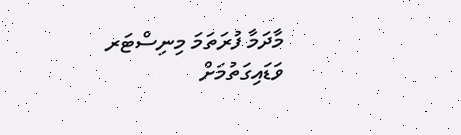މާދަމާ ފުރަތަމަ މިނިސްޓަރ ވަޑައިގަތުމަށް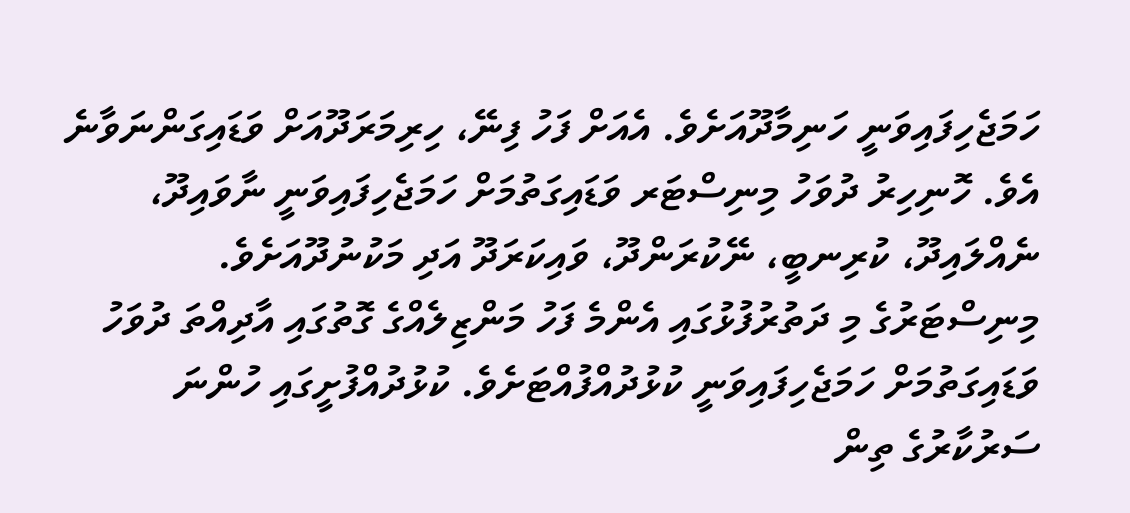ހަމަޖެހިފައިވަނީ ހަނިމާދޫއަށެވެ. އެއަށް ފަހު ފިނޭ، ހިރިމަރަދޫއަށް ވަޑައިގަންނަވާނެ އެވެ. ހޮނިހިރު ދުވަހު މިނިސްޓަރ ވަޑައިގަތުމަށް ހަމަޖެހިފައިވަނީ ނާވައިދޫ، ނެއްލައިދޫ، ކުރިނބީ، ނޭކުރަންދޫ، ވައިކަރަދޫ އަދި މަކުނުދޫއަށެވެ.
މިނިސްޓަރުގެ މި ދަތުރުފުޅުގައި އެންމެ ފަހު މަންޒިލެއްގެ ގޮތުގައި އާދިއްތަ ދުވަހު ވަޑައިގަތުމަށް ހަމަޖެހިފައިވަނީ ކުޅުދުއްފުއްޓަށެވެ. ކުޅުދުއްފުށީގައި ހުންނަ ސަރުކާރުގެ ތިން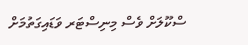ސްކޫލަށް ވެސް މިނިސްޓަރ ވަޑައިގަތުމަށް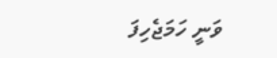ވަނީ ހަމަޖެހިފަ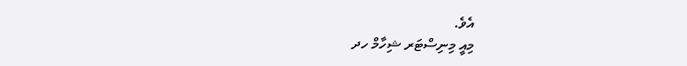އެވެ.
މިއީ މިނިސްޓަރ ޝިހާމް ހދ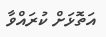އަތޮޅަށް ކުރައްވާ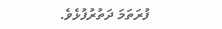ފުރަތަމަ ދަތުރުފުޅެވެ.